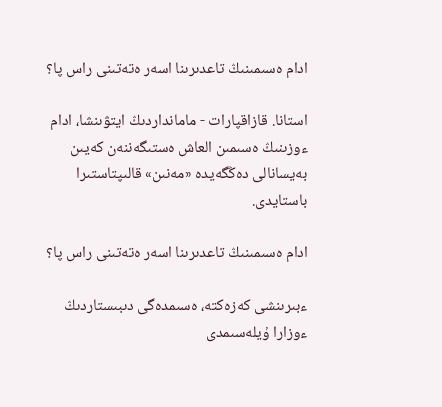ادام ەسىمىنىڭ تاعدىرىنا اسەر ەتەتىنى راس پا؟

استانا. قازاقپارات - مامانداردىڭ ايتۋىنشا، ادام ءوزىنىڭ ەسىمىن العاش ەستىگەننەن كەيىن بەيسانالى دەڭگەيدە «مەنىن» قالىپتاستىرا باستايدى.

ادام ەسىمىنىڭ تاعدىرىنا اسەر ەتەتىنى راس پا؟

ءبىرىنشى كەزەكتە، ەسىمدەگى دىبىستاردىڭ ءوزارا ۇيلەسىمدى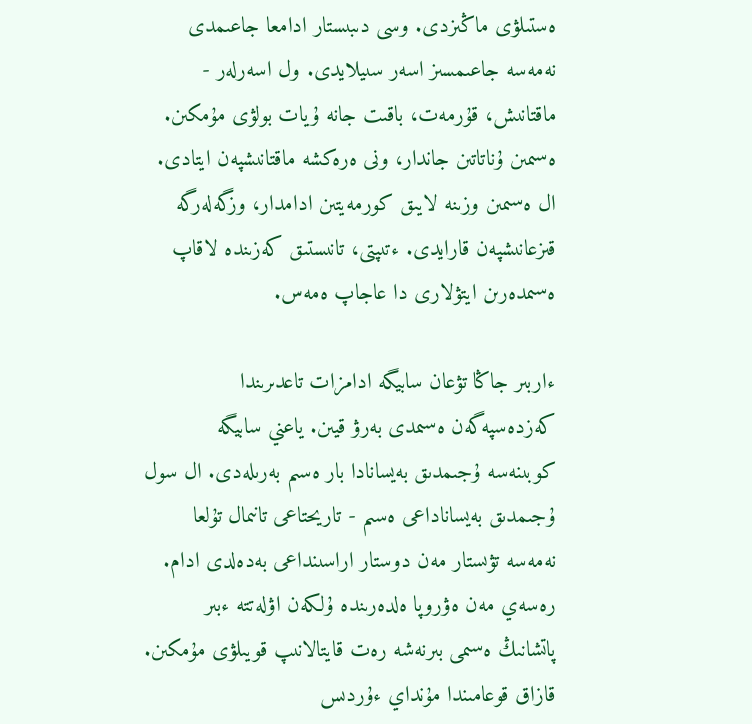ەستىلۋى ماڭىزدى. وسى دىبىستار ادامعا جاعىمدى نەمەسە جاعىمسىز اسەر سىيلايدى. ول اسەرلەر - ماقتانىش، قۇرمەت، باقىت جانە ۇيات بولۋى مۇمكىن. ەسىمىن ۇناتاتىن جاندار، ونى ەرەكشە ماقتانىشپەن ايتادى. ال ەسىمىن وزىنە لايىق كورمەيتىن ادامدار، وزگەلەرگە قىزعانىشپەن قارايدى. ءتىپتى، تانىستىق كەزىندە لاقاپ ەسىمدەرىن ايتۋلارى دا عاجاپ ەمەس.

ءاربىر جاڭا تۋعان سابيگە ادامزات تاعدىرىندا كەزدەسپەگەن ەسىمدى بەرۋ قيىن. ياعني سابيگە كوبىنەسە ۇجىمدىق بەيسانادا بار ەسىم بەرىلەدى. ال سول ۇجىمدىق بەيساناداعى ەسىم - تاريحتاعى تانىمال تۇلعا نەمەسە تۋىستار مەن دوستار اراسىنداعى بەدەلدى ادام. رەسەي مەن ەۋروپا ەلدەرىندە ۇلكەن اۋلەتتە ءبىر پاتشانىڭ ەسىمى بىرنەشە رەت قايتالانىپ قويىلۋى مۇمكىن. قازاق قوعامىندا مۇنداي ءۇردىس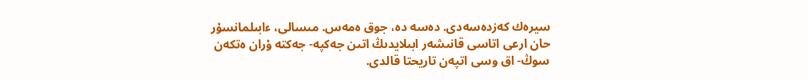سيرەك كەزدەسەدى. دەسە دە، جوق ەمەس. مىسالى، ءابىلمانسۇر حان ارعى اتاسى قانىشەر ابىلايدىڭ اتىن جەكپە- جەكتە ۇران ەتكەن سوڭ- اق وسى اتپەن تاريحتا قالدى.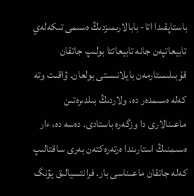باستاپقىدا اتا- بابالارىمىزدىڭ ەسىمى تىكەلەي تابيعاتپەن جانە تابيعاتتا بولىپ جاتقان قۇبىلىستارمەن بايلانىستى بولعان. ۋاقىت وتە كەلە ەسىمدەر دە، ولاردىڭ بىلدىرەتىن ماعىنالارى دا وزگەرە باستادى. دەسە دە، ءار ەسىمنىڭ استارىندا ەرتەرەكتەن بەرى ساقتالىپ كەلە جاتقان ماعىناسى بار. فرانتسيالىق يۋنگ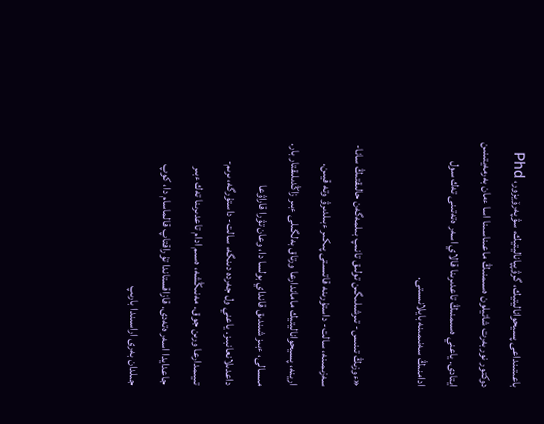باعىتىنداعى پسيحواناليتيك، گرۋپپاناليتيك، سۋپەرۆيزور، Phd دوكتور نوربەرت شاتيلون ەسىمنىڭ ماعىناسىنا اسا ءمان بەرمەيتىنىن ايتادى. ياعني ەسىمنىڭ تاعدىرىنا قالاي اسەر ەتەتىنى تەك سول ادامنىڭ سەنىمىنە بايلانىستى.

«ءوزىڭ تىنىس- تىرشىلىگىن تولىق تانىپ بىلمەگەن حالىقتىڭ سانا- سەزىمىنە، سالت- داستۇرىنە قاتىستى پىكىر ءبىلدىرۋ وتە قيىن. ارينە، پسيحواناليتيك ماماندارعا ورتاق بەلگىلى ءبىر زاڭدىلىقتار بار. مىسالى، ءبىز شىندىق قانداي بولسا دا، وعان تۋرا قاراۋعا داعدىلانعانبىز. ياعني ول جەردە دىنگە، سالت- داستۇرگە، ىرىم- تىيىمدارعا ورىن جوق. مەنىڭشە، ەسىم ادام تاعدىرىنا تەك ءبىر جاعدايدا اسەر ەتەدى. قازاقستاندا تۇراقتاپ قالماسام دا، كوپ جىلدان بەرى اراسىندا بارىپ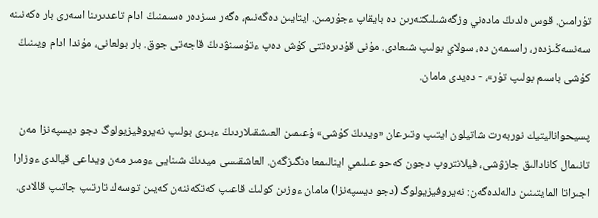تۇرامىن. قوس ەلدىڭ مادەني وزگەشىلىكتەرىن دە بايقاپ ءجۇرمىن. ايتايىن دەگەنىم، ەگەر سىزدەر ەسىمنىڭ ادام تاعدىرىنا اسەرى بار ەكەنىنە سەنسەڭىزدەر، راسىمەن دە، سولاي بولىپ شىعادى. مۇنى قۇدىرەتتى كۇش دەپ ءتۇسىنۋدىڭ قاجەتى جوق. بار بولعانى، مۇندا ادام ويىنىڭ كۇشى باسىم بولىپ تۇر»، - دەيدى مامان.

پسيحواناليتيك نوربەرت شاتيلون ايتىپ وتىرعان «ويدىڭ كۇشى» ۇعىمىن العىشقىلاردىڭ ءبىرى بولىپ نەيروفيزيولوگ دجو ديسپەنزا مەن تانىمال كانادالىق جازۋشى، فيلانتروپ دجون كەحو عىلىمي اينالىمعا ەنگىزگەن. العاشقىسى ميدىڭ شىنايى ءومىر مەن ويداعى قيالدى ءوزارا اجىراتا المايتىنىن دالەلدەگەن: نەيروفيزيولوگ (دجو ديسپەنزا) مامان ءوزىن كولىك قاعىپ كەتكەننەن كەيىن توسەك تارتىپ جاتىپ قالادى.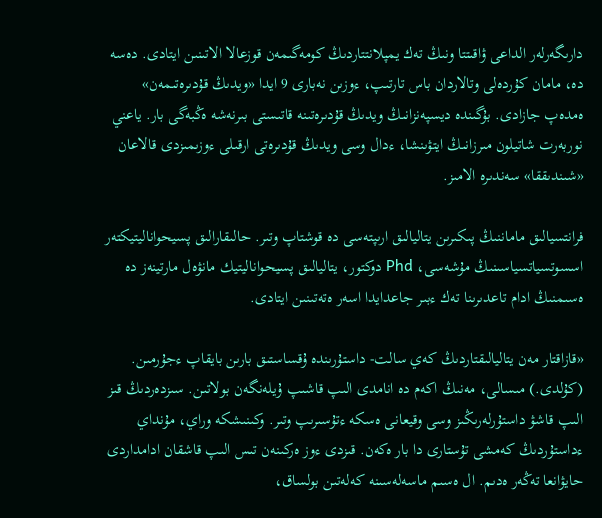دارىگەرلەر الداعى ۋاقىتتا ونىڭ تەك يمپلانتتاردىڭ كومەگىمەن قوزعالا الاتىنىن ايتادى. دەسە دە، مامان كۇردەلى وتالاردان باس تارتىپ، ءوزىن نەبارى 9 ايدا «ويدىڭ قۇدىرەتىمەن» ەمدەپ جازادى. بۇگىندە ديسپەنزانىڭ ويدىڭ قۇدىرەتىنە قاتىستى بىرنەشە ەڭبەگى بار. ياعني نوربەرت شاتيلون مىرزانىڭ ايتۋىنشا، ءدال وسى ويدىڭ قۇدىرەتى ارقىلى ءوزىمىزدى قالاعان «شىندىققا» سەندىرە الامىز.

فرانتسيالىق ماماننىڭ پىكىرىن يتاليالىق ارىپتەسى دە قوشتاپ وتىر. حالىقارالىق پسيحواناليتيكتەر اسسوتسياتسياسىنىڭ مۇشەسى، Phd دوكتور، يتاليالىق پسيحواناليتيك مانۋەل مارتينەز دە ەسىمنىڭ ادام تاعدىرىنا تەك ءبىر جاعدايدا اسەر ەتەتىنىن ايتادى.

«قازاقتار مەن يتاليالىقتاردىڭ كەي سالت- داستۇرىندە ۇقساستىق بارىن بايقاپ ءجۇرمىن. (كۇلدى.) مىسالى، مەنىڭ اكەم دە انامدى الىپ قاشىپ ۇيلەنگەن بولاتىن. سىزدەردىڭ قىز الىپ قاشۋ داستۇرلەرىڭىز وسى وقيعانى ەسكە ءتۇسىرىپ وتىر. وكىنىشكە وراي، مۇنداي ءداستۇردىڭ كەمشى تۇستارى دا بار ەكەن. قىزدى ءوز ەركىنەن تىس الىپ قاشقان ادامداردى حايۋانعا تەڭەر ەدىم. ال ەسىم ماسەلەسىنە كەلەتىن بولساق،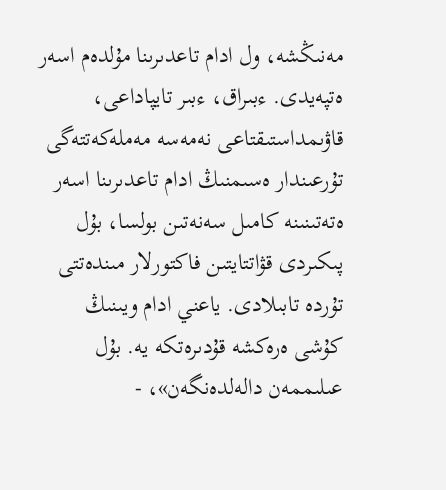مەنىڭشە، ول ادام تاعدىرىنا مۇلدەم اسەر ەتپەيدى. ءبىراق، ءبىر تايپاداعى، قاۋىمداستىقتاعى نەمەسە مەملەكەتتەگى تۇرعىندار ەسىمنىڭ ادام تاعدىرىنا اسەر ەتەتىنىنە كامىل سەنەتىن بولسا، بۇل پىكىردى قۋاتتايتىن فاكتورلار مىندەتتى تۇردە تابىلادى. ياعني ادام ويىنىڭ كۇشى ەرەكشە قۇدىرەتكە يە. بۇل عىلىممەن دالەلدەنگەن»، -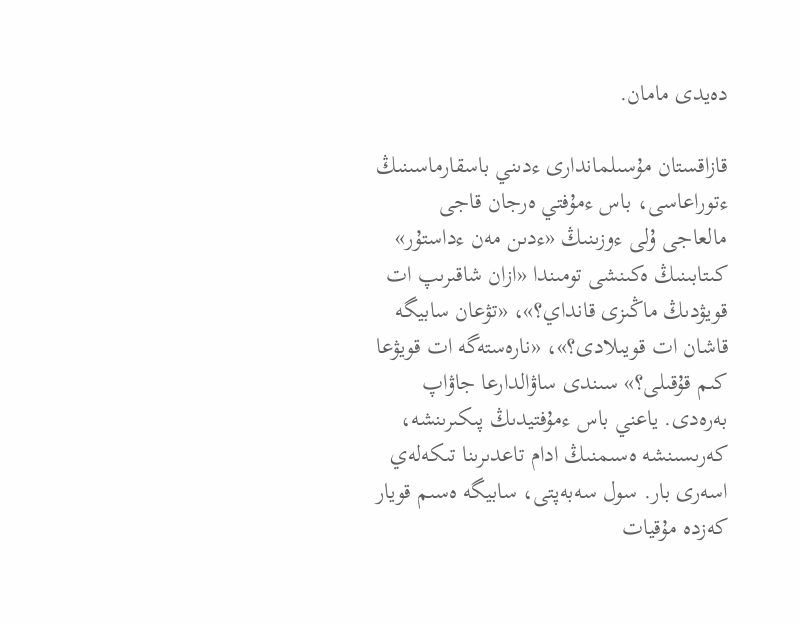دەيدى مامان.

قازاقستان مۇسىلماندارى ءدىني باسقارماسىنىڭ ءتوراعاسى، باس ءمۇفتي ەرجان قاجى مالعاجى ۇلى ءوزىنىڭ «ءدىن مەن ءداستۇر» كىتابىنىڭ ەكىنشى تومىندا «ازان شاقىرىپ ات قويۋدىڭ ماڭىزى قانداي؟»، «تۋعان سابيگە قاشان ات قويىلادى؟»، «نارەستەگە ات قويۋعا كىم قۇقىلى؟» سىندى ساۋالدارعا جاۋاپ بەرەدى. ياعني باس ءمۇفتيدىڭ پىكىرىنشە، كەرىسىنشە ەسىمنىڭ ادام تاعدىرىنا تىكەلەي اسەرى بار. سول سەبەپتى، سابيگە ەسىم قويار كەزدە مۇقيات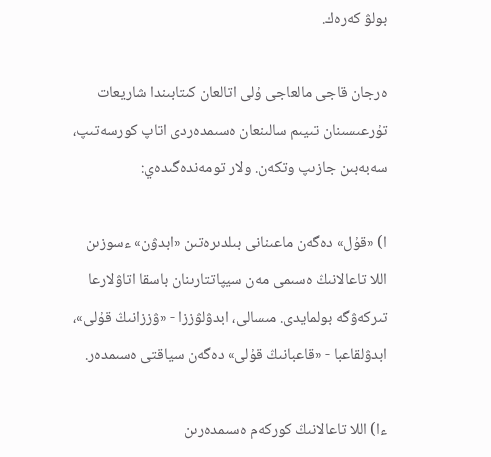بولۋ كەرەك.

ەرجان قاجى مالعاجى ۇلى اتالعان كىتابىندا شاريعات تۇرعىسىنان تىيىم سالىنعان ەسىمدەردى اتاپ كورسەتىپ، سەبەبىن جازىپ وتكەن. ولار تومەندەگىدەي:

ا) «قۇل» دەگەن ماعىنانى بىلدىرەتىن «ابدۋن» ءسوزىن اللا تاعالانىڭ ەسىمى مەن سيپاتتارىنان باسقا اتاۋلارعا تىركەۋگە بولمايدى. مىسالى، ابدۋلۋززا - «ۋززانىڭ قۇلى»، ابدۋلقاعبا - «قاعبانىڭ قۇلى» دەگەن سياقتى ەسىمدەر.

ءا) اللا تاعالانىڭ كوركەم ەسىمدەرىن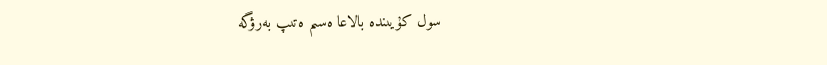سول كۇيىندە بالاعا ەسىم ەتىپ بەرۋگە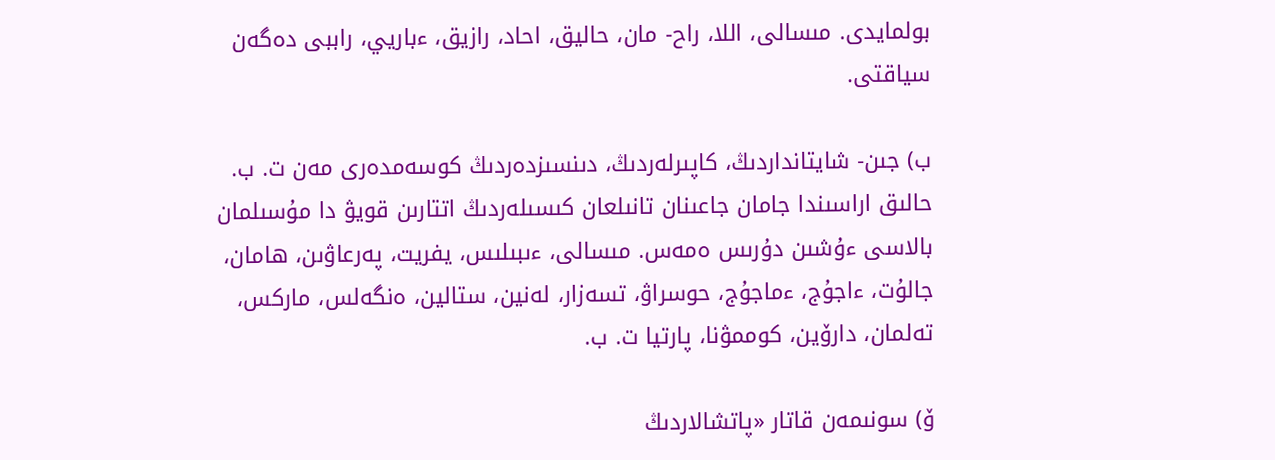بولمايدى. مىسالى، اللا، راح- مان، حاليق، احاد، رازيق، ءباريي، راببى دەگەن سياقتى.

ب) جىن- شايتانداردىڭ، كاپىرلەردىڭ، دىنسىزدەردىڭ كوسەمدەرى مەن ت. ب. حالىق اراسىندا جامان جاعىنان تانىلعان كىسىلەردىڭ اتتارىن قويۋ دا مۇسىلمان بالاسى ءۇشىن دۇرىس ەمەس. مىسالى، ءىبىلىس، يفريت، پەرعاۋىن، ھامان، جالۇت، ءاجۇج، ءماجۇج، حوسراۋ، تسەزار، لەنين، ستالين، ەنگەلس، ماركس، تەلمان، دارۆين، كوممۋنا، پارتيا ت. ب.

ۆ) سونىمەن قاتار «پاتشالاردىڭ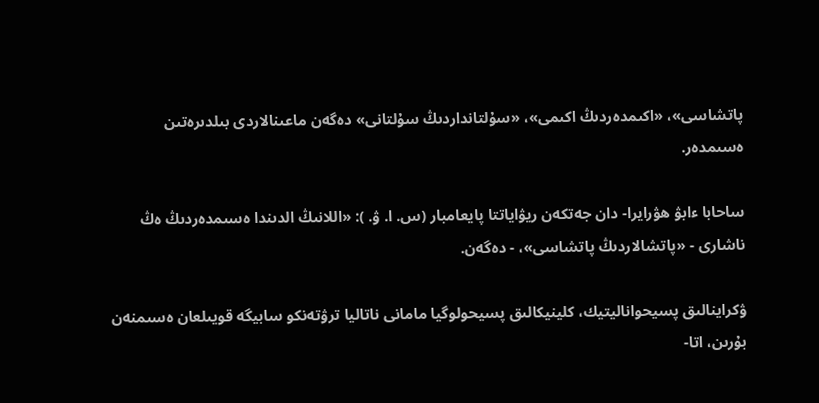پاتشاسى»، «اكىمدەردىڭ اكىمى»، «سۇلتانداردىڭ سۇلتانى» دەگەن ماعىنالاردى بىلدىرەتىن ەسىمدەر.

ساحابا ءابۋ ھۋرايرا- دان جەتكەن ريۋاياتتا پايعامبار (س. ا. ۋ. ): «اللانىڭ الدىندا ەسىمدەردىڭ ەڭ ناشارى - «پاتشالاردىڭ پاتشاسى»، - دەگەن.

ۋكراينالىق پسيحواناليتيك، كلينيكالىق پسيحولوگيا مامانى ناتاليا ترۋتەنكو سابيگە قويىلعان ەسىمنەن بۇرىن، اتا-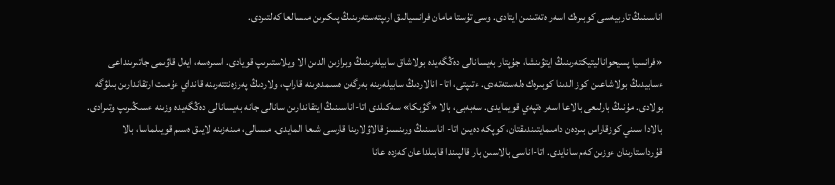اناسىنىڭ تاربيەسى كوبىرەك اسەر ەتەتىنىن ايتادى. وسى تۇستا مامان فرانسيالىق ارىپتەستەرىنىڭ پىكىرىن مىسالعا كەلتىردى.

«فرانسيا پسيحواناليتيكتەرىنىڭ ايتۋىنشا، جۇپتار بەيسانالى دەڭگەيدە بولاشاق سابيلەرىنىڭ وبرازىن الدىن الا ويلاستىرىپ قويادى. اسىرەسە، ايەل قاۋىمى جاتىرىنداعى ءسابيدىڭ بولاشاعىن كوز الدىنا كوبىرەك ەلەستەتەدى. ءتىپتى، اتا- انالاردىڭ سابيلەرىنە بەرگەن ەسىمدەرىنە قاراپ، ولاردىڭ پەرزەنتتەرىنە قانداي ءۇمىت ارتقاندارىن بىلۋگە بولادى. مۇنىڭ بارلىعى بالاعا اسەر ەتپەي قويمايدى. سەبەبى، بالا «گۋبكا» سەكىلدى اتا-اناسىنىڭ ايتقاندارىن سانالى جانە بەيسانالى دەڭگەيدە وزىنە ءسىڭىرىپ وتىرادى. بالادا سىني كوزقاراس بىردەن دامىمايتىندىقتان، كوپكە دەيىن اتا- اناسىنىڭ ورىنسىز قالاۋلارىنا قارسى شىعا المايدى. مىسالى، مىنەزىنە لايىق ەسىم قويىلماسا، بالا قۇرداستارىنان ءوزىن كەم سانايدى. اتا-اناسى بالاسىن بار قالپىندا قابىلداعان كەزدە عانا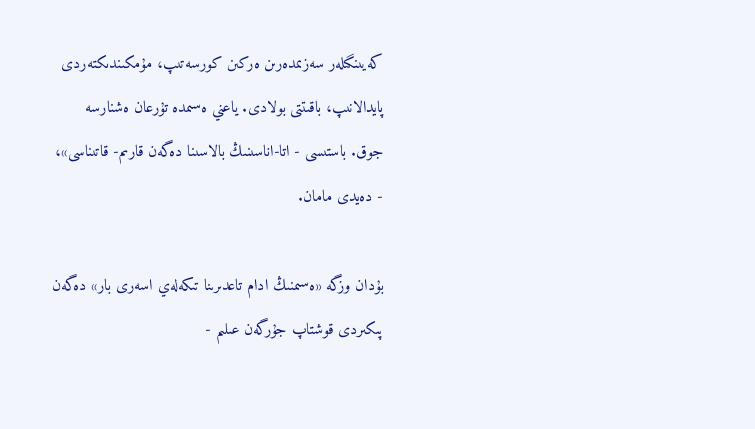كەيىنگىلەر سەزىمدەرىن ەركىن كورسەتىپ، مۇمكىندىكتەردى پايدالانىپ، باقىتتى بولادى. ياعني ەسىمدە تۇرعان ەشنارسە جوق. باستىسى - اتا-اناسىنىڭ بالاسىنا دەگەن قارىم- قاتىناسى»، - دەيدى مامان.

بۇدان وزگە «ەسىمنىڭ ادام تاعدىرىنا تىكەلەي اسەرى بار» دەگەن پىكىردى قوشتاپ جۇرگەن عىلىم -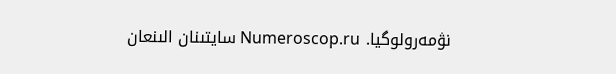نۋمەرولوگيا. Numeroscop.ru سايتىنان الىنعان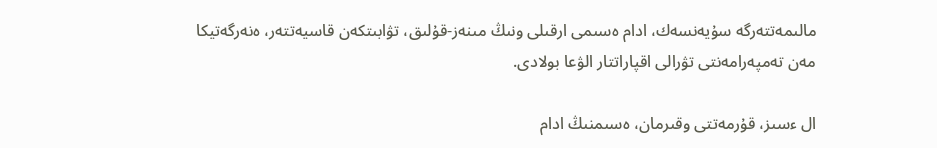مالىمەتتەرگە سۇيەنسەك، ادام ەسىمى ارقىلى ونىڭ مىنەز-قۇلىق، تۋابىتكەن قاسيەتتەر، ەنەرگەتيكا مەن تەمپەرامەنتى تۋرالى اقپاراتتار الۋعا بولادى.

ال ءسىز، قۇرمەتتى وقىرمان، ەسىمنىڭ ادام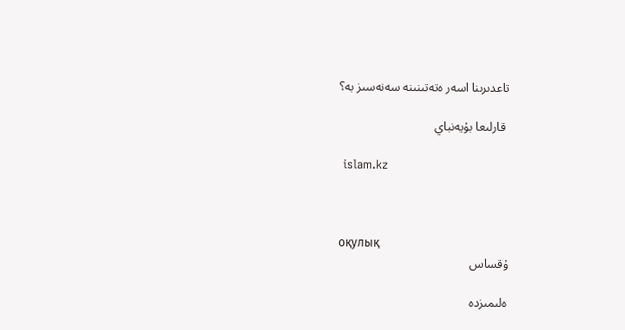تاعدىرىنا اسەر ەتەتىنىنە سەنەسىز بە؟

 قارلىعا بۇيەنباي

 islam.kz



оқулық
ۇقساس

ەلىمىزدە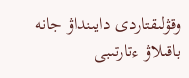وقۋلىقتاردى دايىنداۋ جانە باقىلاۋ ءتارتىبى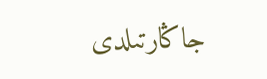جاڭارتىلدى